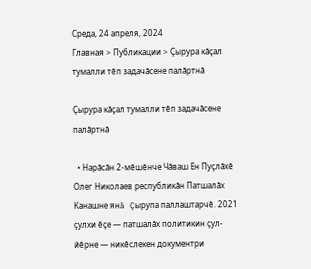Среда, 24 апреля, 2024
Главная > Публикации > Çырура кăçал тумалли тĕп задачăсене палăртнă

Çырура кăçал тумалли тĕп задачăсене палăртнă

  • Нарăсăн 2-мĕшĕнче Чăваш Ен Пуçлăхĕ Олег Николаев республикăн Патшалăх Канашне янă Çырупа паллаштарчĕ. 2021 çулхи ĕçе — патшалăх политикин çул-йĕрне — никĕслекен документри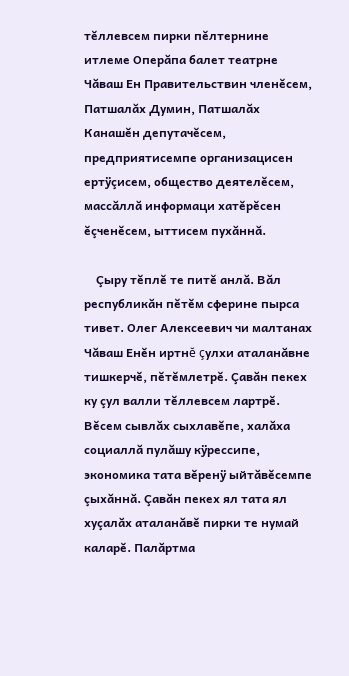тĕллевсем пирки пĕлтернине итлеме Оперăпа балет театрне Чăваш Ен Правительствин членĕсем, Патшалăх Думин, Патшалăх Канашĕн депутачĕсем, предприятисемпе организацисен ертÿçисем, общество деятелĕсем, массăллă информаци хатĕрĕсен ĕçченĕсем, ыттисем пухăннă.

    Çыру тĕплĕ те питĕ анлă. Вăл республикăн пĕтĕм сферине пырса тивет. Олег Алексеевич чи малтанах Чăваш Енĕн иртнĕ çулхи аталанăвне тишкерчĕ, пĕтĕмлетрĕ. Çавăн пекех ку çул валли тĕллевсем лартрĕ. Вĕсем сывлăх сыхлавĕпе, халăха социаллă пулăшу кÿрессипе, экономика тата вĕренÿ ыйтăвĕсемпе çыхăннă. Çавăн пекех ял тата ял хуçалăх аталанăвĕ пирки те нумай каларĕ. Палăртма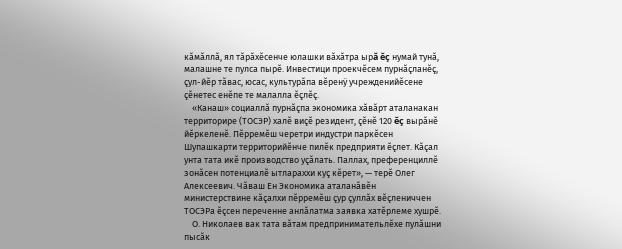кăмăллă, ял тăрăхĕсенче юлашки вăхăтра ырă ĕç нумай тунă, малашне те пулса пырĕ. Инвестици проекчĕсем пурнăçланĕç, çул-йĕр тăвас, юсас, культурăпа вĕренÿ учрежденийĕсене çĕнетес енĕпе те малалла ĕçлĕç.
    «Канаш» социаллă пурнăçпа экономика хăвăрт аталанакан территорире (ТОСЭР) халĕ виçĕ резидент, çĕнĕ 120 ĕç вырăнĕ йĕркеленĕ. Пĕрремĕш черетри индустри паркĕсен Шупашкарти территорийĕнче пилĕк предприяти ĕçлет. Кăçал унта тата икĕ производство уçăлать. Паллах, преференциллĕ зонăсен потенциалĕ ытлараххи куç кĕрет», — терĕ Олег Алексеевич. Чăваш Ен Экономика аталанăвĕн министерствине кăçалхи пĕрремĕш çур çуллăх вĕçлениччен ТОСЭРа ĕçсен переченне анлăлатма заявка хатĕрлеме хушрĕ.
    О. Николаев вак тата вăтам предпринимательлĕхе пулăшни пысăк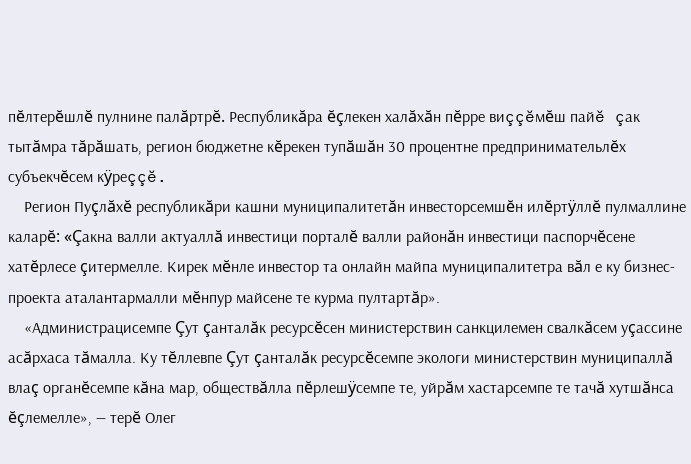пĕлтерĕшлĕ пулнине палăртрĕ. Республикăра ĕçлекен халăхăн пĕрре виççĕмĕш пайĕ çак тытăмра тăрăшать, регион бюджетне кĕрекен тупăшăн 30 процентне предпринимательлĕх субъекчĕсем кÿреççĕ.
    Регион Пуçлăхĕ республикăри кашни муниципалитетăн инвесторсемшĕн илĕртÿллĕ пулмаллине каларĕ: «Çакна валли актуаллă инвестици порталĕ валли районăн инвестици паспорчĕсене хатĕрлесе çитермелле. Кирек мĕнле инвестор та онлайн майпа муниципалитетра вăл е ку бизнес-проекта аталантармалли мĕнпур майсене те курма пултартăр».
    «Администрацисемпе Çут çанталăк ресурсĕсен министерствин санкцилемен свалкăсем уçассине асăрхаса тăмалла. Ку тĕллевпе Çут çанталăк ресурсĕсемпе экологи министерствин муниципаллă влаç органĕсемпе кăна мар, обществăлла пĕрлешÿсемпе те, уйрăм хастарсемпе те тачă хутшăнса ĕçлемелле», — терĕ Олег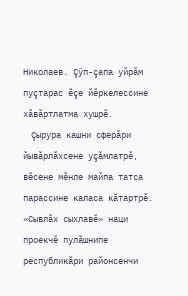Николаев. Çÿп-çапа уйрăм пуçтарас ĕçе йĕркелессине хăвăртлатма хушрĕ.
    Çырура кашни сферăри йывăрлăхсене уçăмлатрĕ, вĕсене мĕнле майпа татса парассине каласа кăтартрĕ. «Сывлăх сыхлавĕ» наци проекчĕ пулăшнипе республикăри районсенчи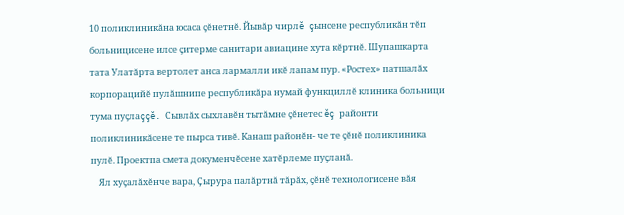10 поликлиникăна юсаса çĕнетнĕ. Йывăр чирлĕ çынсене республикăн тĕп больницисене илсе çитерме санитари авиацине хута кĕртнĕ. Шупашкарта тата Улатăрта вертолет анса лармалли икĕ лапам пур. «Ростех» патшалăх корпорацийĕ пулăшнипе республикăра нумай функциллĕ клиника больници тума пуçлаççĕ. Сывлăх сыхлавĕн тытăмне çĕнетес ĕç районти поликлиникăсене те пырса тивĕ. Канаш районĕн- че те çĕнĕ поликлиника пулĕ. Проектпа смета докуменчĕсене хатĕрлеме пуçланă.
    Ял хуçалăхĕнче вара, Çырура палăртнă тăрăх, çĕнĕ технологисене вăя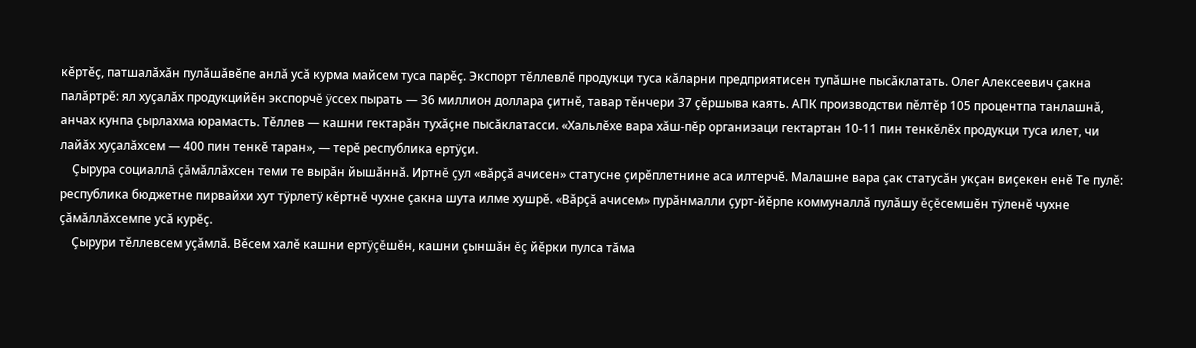кĕртĕç, патшалăхăн пулăшăвĕпе анлă усă курма майсем туса парĕç. Экспорт тĕллевлĕ продукци туса кăларни предприятисен тупăшне пысăклатать. Олег Алексеевич çакна палăртрĕ: ял хуçалăх продукцийĕн экспорчĕ ÿссех пырать — 36 миллион доллара çитнĕ, тавар тĕнчери 37 çĕршыва каять. АПК производстви пĕлтĕр 105 процентпа танлашнă, анчах кунпа çырлахма юрамасть. Тĕллев — кашни гектарăн тухăçне пысăклатасси. «Хальлĕхе вара хăш-пĕр организаци гектартан 10-11 пин тенкĕлĕх продукци туса илет, чи лайăх хуçалăхсем — 400 пин тенкĕ таран», — терĕ республика ертÿçи.
    Çырура социаллă çăмăллăхсен теми те вырăн йышăннă. Иртнĕ çул «вăрçă ачисен» статусне çирĕплетнине аса илтерчĕ. Малашне вара çак статусăн укçан виçекен енĕ Те пулĕ: республика бюджетне пирвайхи хут тÿрлетÿ кĕртнĕ чухне çакна шута илме хушрĕ. «Вăрçă ачисем» пурăнмалли çурт-йĕрпе коммуналлă пулăшу ĕçĕсемшĕн тÿленĕ чухне çăмăллăхсемпе усă курĕç.
    Çырури тĕллевсем уçăмлă. Вĕсем халĕ кашни ертÿçĕшĕн, кашни çыншăн ĕç йĕрки пулса тăма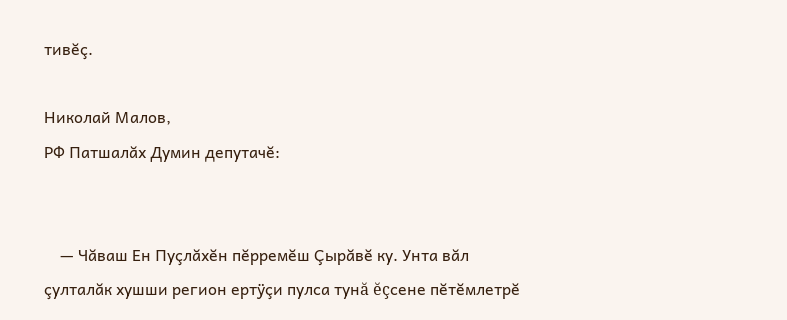тивĕç.

Николай Малов,
РФ Патшалăх Думин депутачĕ:


    — Чăваш Ен Пуçлăхĕн пĕрремĕш Çырăвĕ ку. Унта вăл çулталăк хушши регион ертÿçи пулса тунă ĕçсене пĕтĕмлетрĕ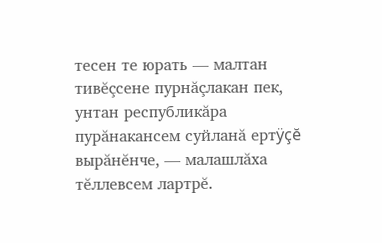тесен те юрать — малтан тивĕçсене пурнăçлакан пек, унтан республикăра пурăнакансем суйланă ертÿçĕ вырăнĕнче, — малашлăха тĕллевсем лартрĕ.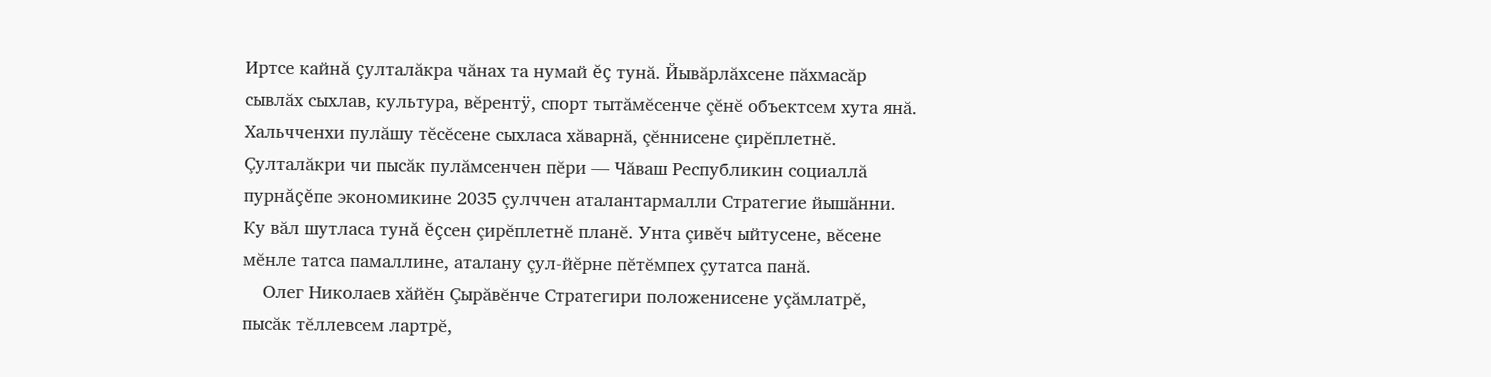Иртсе кайнă çулталăкра чăнах та нумай ĕç тунă. Йывăрлăхсене пăхмасăр сывлăх сыхлав, культура, вĕрентÿ, спорт тытăмĕсенче çĕнĕ объектсем хута янă. Хальчченхи пулăшу тĕсĕсене сыхласа хăварнă, çĕннисене çирĕплетнĕ. Çулталăкри чи пысăк пулăмсенчен пĕри — Чăваш Республикин социаллă пурнăçĕпе экономикине 2035 çулччен аталантармалли Стратегие йышăнни. Ку вăл шутласа тунă ĕçсен çирĕплетнĕ планĕ. Унта çивĕч ыйтусене, вĕсене мĕнле татса памаллине, аталану çул-йĕрне пĕтĕмпех çутатса панă.
    Олег Николаев хăйĕн Çырăвĕнче Стратегири положенисене уçăмлатрĕ, пысăк тĕллевсем лартрĕ,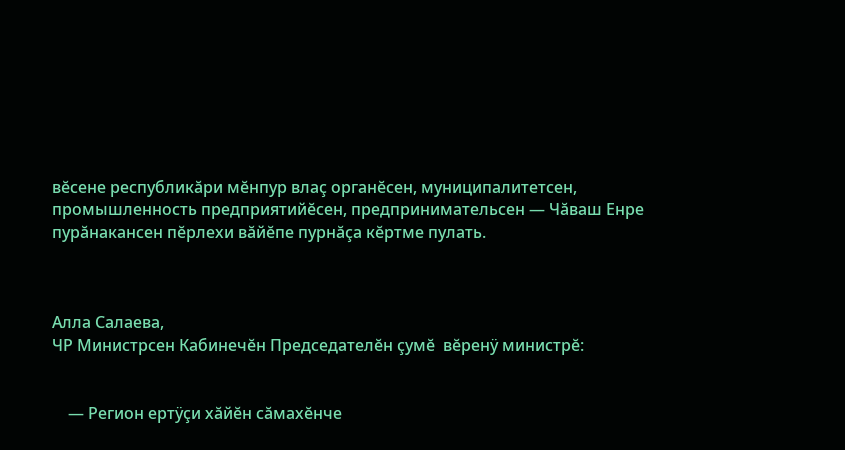вĕсене республикăри мĕнпур влаç органĕсен, муниципалитетсен, промышленность предприятийĕсен, предпринимательсен — Чăваш Енре пурăнакансен пĕрлехи вăйĕпе пурнăçа кĕртме пулать.



Алла Салаева,
ЧР Министрсен Кабинечĕн Председателĕн çумĕ  вĕренÿ министрĕ:


    — Регион ертÿçи хăйĕн сăмахĕнче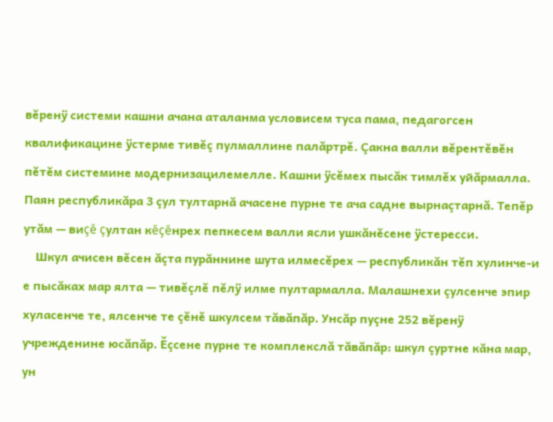вĕренÿ системи кашни ачана аталанма условисем туса пама, педагогсен квалификацине ÿстерме тивĕç пулмаллине палăртрĕ. Çакна валли вĕрентĕвĕн пĕтĕм системине модернизацилемелле. Кашни ÿсĕмех пысăк тимлĕх уйăрмалла. Паян республикăра 3 çул тултарнă ачасене пурне те ача садне вырнаçтарнă. Тепĕр утăм — виçĕ çултан кĕçĕнрех пепкесем валли ясли ушкăнĕсене ÿстересси.
    Шкул ачисен вĕсен ăçта пурăннине шута илмесĕрех — республикăн тĕп хулинче-и е пысăках мар ялта — тивĕçлĕ пĕлÿ илме пултармалла. Малашнехи çулсенче эпир хуласенче те, ялсенче те çĕнĕ шкулсем тăвăпăр. Унсăр пуçне 252 вĕренÿ учрежденине юсăпăр. Ĕçсене пурне те комплекслă тăвăпăр: шкул çуртне кăна мар, ун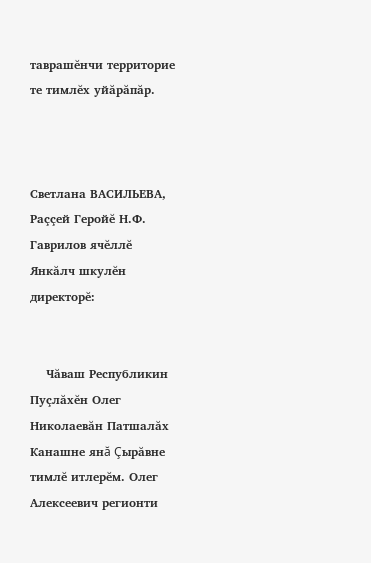таврашĕнчи территорие те тимлĕх уйăрăпăр.



Светлана ВАСИЛЬЕВА,
Раççей Геройĕ Н.Ф. Гаврилов ячĕллĕ Янкăлч шкулĕн директорĕ:


    Чăваш Республикин Пуçлăхĕн Олег Николаевăн Патшалăх Канашне янă Çырăвне тимлĕ итлерĕм. Олег Алексеевич регионти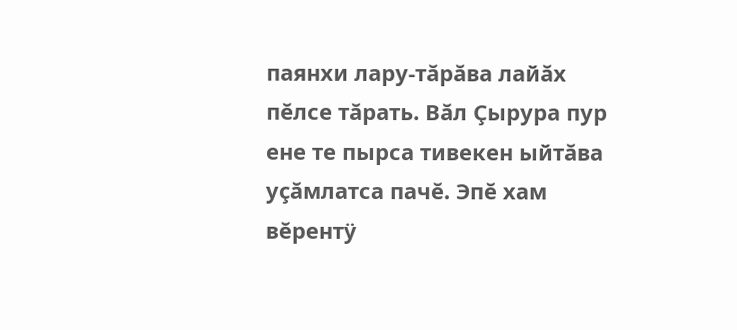паянхи лару-тăрăва лайăх пĕлсе тăрать. Вăл Çырура пур ене те пырса тивекен ыйтăва уçăмлатса пачĕ. Эпĕ хам вĕрентÿ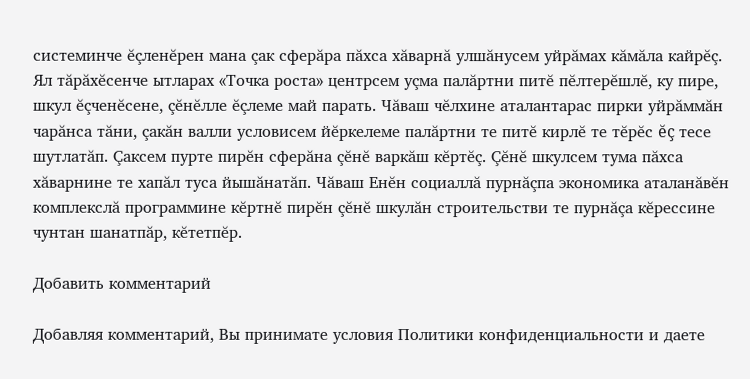системинче ĕçленĕрен мана çак сферăра пăхса хăварнă улшăнусем уйрăмах кăмăла кайрĕç. Ял тăрăхĕсенче ытларах «Точка роста» центрсем уçма палăртни питĕ пĕлтерĕшлĕ, ку пире, шкул ĕçченĕсене, çĕнĕлле ĕçлеме май парать. Чăваш чĕлхине аталантарас пирки уйрăммăн чарăнса тăни, çакăн валли условисем йĕркелеме палăртни те питĕ кирлĕ те тĕрĕс ĕç тесе шутлатăп. Çаксем пурте пирĕн сферăна çĕнĕ варкăш кĕртĕç. Çĕнĕ шкулсем тума пăхса хăварнине те хапăл туса йышăнатăп. Чăваш Енĕн социаллă пурнăçпа экономика аталанăвĕн комплекслă программине кĕртнĕ пирĕн çĕнĕ шкулăн строительстви те пурнăçа кĕрессине чунтан шанатпăр, кĕтетпĕр.

Добавить комментарий

Добавляя комментарий, Вы принимате условия Политики конфиденциальности и даете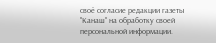своё согласие редакции газеты "Канаш" на обработку своей персональной информации.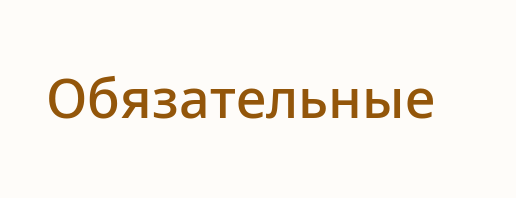Обязательные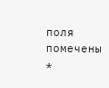поля помечены *